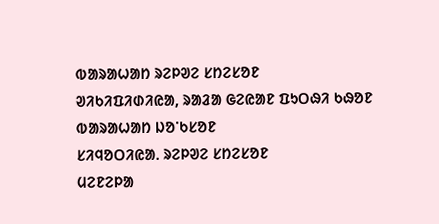ᱵᱟᱨᱟᱦᱟᱴ ᱨᱮᱞᱣᱮ ᱥᱴᱮᱥᱚᱱ
ᱣᱤᱠᱤᱯᱤᱰᱤᱭᱟ, ᱨᱟᱲᱟ ᱜᱮᱭᱟᱱ ᱯᱩᱛᱷᱤ ᱠᱷᱚᱱ
ᱵᱟᱨᱟᱦᱟᱴ ᱡᱚᱸᱠᱥᱚᱱ
ᱥᱤᱧᱚᱛᱤᱭᱟᱹ ᱨᱮᱞᱣᱮ ᱥᱴᱮᱥᱚᱱ
ᱢᱮᱱᱮᱞᱟ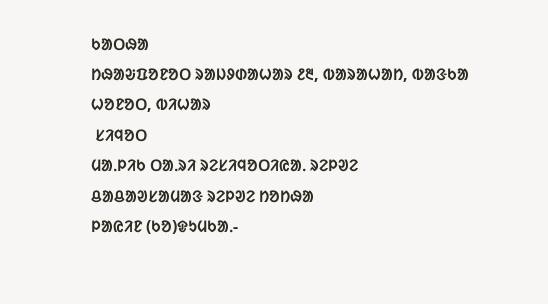ᱠᱟᱛᱷᱟ
ᱴᱷᱟᱶᱯᱚᱱᱚᱛ ᱨᱟᱡᱽᱰᱟᱦᱟᱨ ᱒᱓, ᱵᱟᱨᱟᱦᱟᱴ, ᱵᱟᱝᱠᱟ ᱦᱚᱱᱚᱛ, ᱵᱤᱦᱟᱨ
 ᱥᱤᱧᱚᱛ
ᱢᱟᱹᱞᱤᱠ ᱛᱟᱹᱨᱤ ᱨᱮᱥᱤᱧᱚᱛᱤᱭᱟᱹ ᱨᱮᱞᱣᱮ
ᱪᱟᱪᱟᱣᱥᱟᱢᱟᱝ ᱨᱮᱞᱣᱮ ᱴᱚᱴᱷᱟ
ᱞᱟᱭᱤᱱ (ᱠᱚ)ᱫᱩᱢᱠᱟᱹ-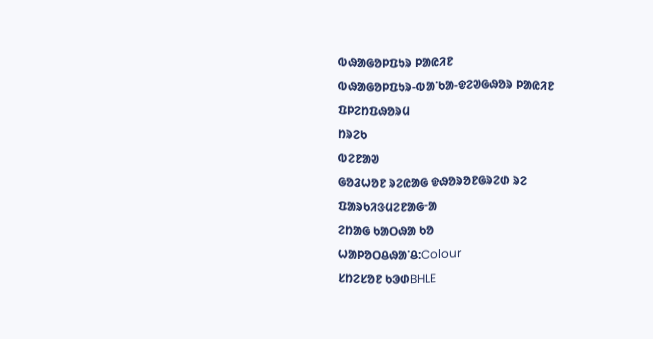ᱵᱷᱟᱜᱚᱞᱯᱩᱨ ᱞᱟᱭᱤᱱ
ᱵᱷᱟᱜᱚᱞᱯᱩᱨ-ᱵᱟᱸᱠᱟ-ᱫᱮᱣᱜᱷᱚᱨ ᱞᱟᱭᱤᱱ
ᱯᱞᱮᱴᱯᱷᱚᱨᱢ
ᱴᱨᱮᱠ
ᱵᱮᱱᱟᱣ
ᱜᱚᱲᱦᱚᱱ ᱨᱮᱭᱟᱜ ᱫᱷᱚᱨᱚᱱᱜᱨᱮᱰ ᱨᱮ
ᱯᱟᱨᱠᱤᱝᱢᱮᱱᱟᱜᱼᱟ
ᱮᱴᱟᱜ ᱠᱟᱛᱷᱟ ᱠᱚ
ᱦᱟᱞᱚᱛᱪᱷᱟᱸᱪ:Colour
ᱥᱴᱮᱥᱚᱱ ᱠᱳᱰBHLE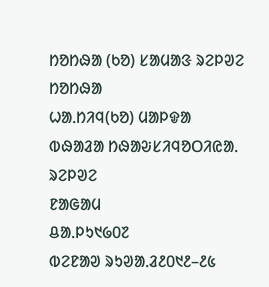ᱴᱚᱴᱷᱟ (ᱠᱚ) ᱥᱟᱢᱟᱝ ᱨᱮᱞᱣᱮ ᱴᱚᱴᱷᱟ
ᱦᱟᱹᱴᱤᱧ(ᱠᱚ) ᱢᱟᱞᱫᱟ
ᱵᱷᱟᱲᱟ ᱴᱷᱟᱶᱥᱤᱧᱚᱛᱤᱭᱟᱹ ᱨᱮᱞᱣᱮ
ᱱᱟᱜᱟᱢ
ᱪᱟᱹᱞᱩ᱑᱙᱐᱗
ᱵᱮᱱᱟᱣ ᱨᱩᱣᱟᱹᱲ᱒᱐᱑᱒–᱒᱕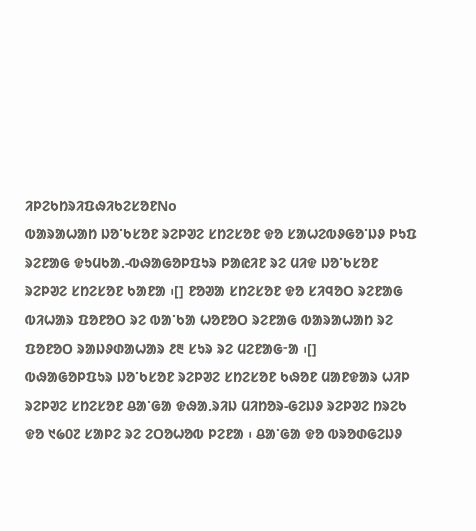ᱤᱞᱮᱠᱴᱨᱤᱯᱷᱤᱠᱮᱥᱚᱱNo
ᱵᱟᱨᱟᱦᱟᱴ ᱡᱚᱸᱠᱥᱚᱱ ᱨᱮᱞᱣᱮ ᱥᱴᱮᱥᱚᱱ ᱫᱚ ᱥᱟᱦᱮᱵᱽᱜᱚᱸᱡᱽ ᱞᱩᱯ ᱨᱮᱱᱟᱜ ᱫᱩᱢᱠᱟᱹ-ᱵᱷᱟᱜᱚᱞᱯᱩᱨ ᱞᱟᱭᱤᱱ ᱨᱮ ᱢᱤᱫ ᱡᱚᱸᱠᱥᱚᱱ ᱨᱮᱞᱣᱮ ᱥᱴᱮᱥᱚᱱ ᱠᱟᱱᱟ ᱾[] ᱱᱚᱣᱟ ᱥᱴᱮᱥᱚᱱ ᱫᱚ ᱥᱤᱧᱚᱛ ᱨᱮᱱᱟᱜ ᱵᱤᱦᱟᱨ ᱯᱚᱱᱚᱛ ᱨᱮ ᱵᱟᱸᱠᱟ ᱦᱚᱱᱚᱛ ᱨᱮᱱᱟᱜ ᱵᱟᱨᱟᱦᱟᱴ ᱨᱮ ᱯᱚᱱᱚᱛ ᱨᱟᱡᱽᱰᱟᱦᱟᱨ ᱒᱓ ᱥᱩᱨ ᱨᱮ ᱢᱮᱱᱟᱜᱼᱟ ᱾[]
ᱵᱷᱟᱜᱚᱞᱯᱩᱨ ᱡᱚᱸᱠᱥᱚᱱ ᱨᱮᱞᱣᱮ ᱥᱴᱮᱥᱚᱱ ᱠᱷᱚᱱ ᱢᱟᱱᱫᱟᱨ ᱦᱤᱞ ᱨᱮᱞᱣᱮ ᱥᱴᱮᱥᱚᱱ ᱪᱟᱸᱜᱟ ᱫᱷᱟᱹᱨᱤᱡ ᱢᱤᱴᱚᱨ-ᱜᱮᱡᱽ ᱨᱮᱞᱣᱮ ᱴᱨᱮᱠ ᱫᱚ ᱑᱙᱐᱗ ᱥᱟᱞᱮ ᱨᱮ ᱮᱛᱚᱦᱚᱵ ᱞᱮᱱᱟ ᱾ ᱪᱟᱸᱜᱟ ᱫᱚ ᱵᱨᱚᱰᱜᱮᱡᱽ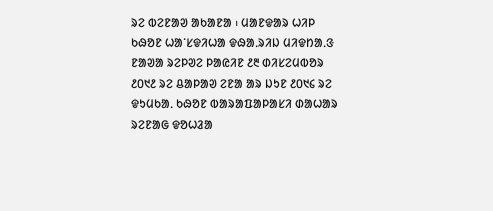ᱨᱮ ᱵᱮᱱᱟᱣ ᱟᱠᱟᱱᱟ ᱾ ᱢᱟᱱᱫᱟᱨ ᱦᱤᱞ ᱠᱷᱚᱱ ᱦᱟᱸᱥᱫᱤᱦᱟ ᱫᱷᱟᱹᱨᱤᱡ ᱢᱤᱫᱴᱟᱹᱝ ᱱᱟᱣᱟ ᱨᱮᱞᱣᱮ ᱞᱟᱭᱤᱱ ᱒᱓ ᱰᱤᱥᱮᱢᱵᱚᱨ ᱒᱐᱑᱒ ᱨᱮ ᱪᱟᱞᱟᱣ ᱮᱱᱟ ᱟᱨ ᱡᱩᱱ ᱒᱐᱑᱔ ᱨᱮ ᱫᱩᱢᱠᱟᱹ ᱠᱷᱚᱱ ᱵᱟᱨᱟᱯᱟᱞᱟᱥᱤ ᱰᱟᱦᱟᱨ ᱨᱮᱱᱟᱜ ᱫᱚᱦᱲᱟ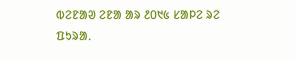ᱵᱮᱱᱟᱣ ᱮᱱᱟ ᱟᱨ ᱒᱐᱑᱕ ᱥᱟᱞᱮ ᱨᱮ ᱯᱩᱨᱟᱹ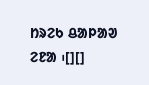ᱴᱨᱮᱠ ᱪᱟᱞᱟᱣ ᱮᱱᱟ ᱾[][]